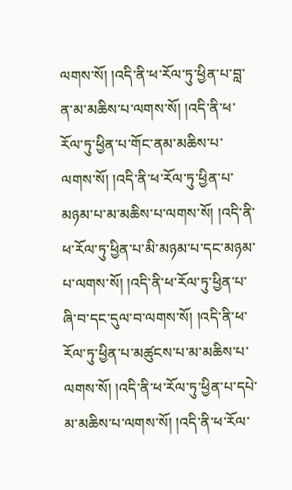ལགས་སོ། །འདི་ནི་ཕ་རོལ་ཏུ་ཕྱིན་པ་བླ་ན་མ་མཆིས་པ་ལགས་སོ། །འདི་ནི་ཕ་རོལ་ཏུ་ཕྱིན་པ་གོང་ནམ་མཆིས་པ་ལགས་སོ། །འདི་ནི་ཕ་རོལ་ཏུ་ཕྱིན་པ་མཉམ་པ་མ་མཆིས་པ་ལགས་སོ། །འདི་ནི་ཕ་རོལ་ཏུ་ཕྱིན་པ་མི་མཉམ་པ་དང་མཉམ་པ་ལགས་སོ། །འདི་ནི་ཕ་རོལ་ཏུ་ཕྱིན་པ་ཞི་བ་དང་དུལ་བ་ལགས་སོ། །འདི་ནི་ཕ་རོལ་ཏུ་ཕྱིན་པ་མཚུངས་པ་མ་མཆིས་པ་ལགས་སོ། །འདི་ནི་ཕ་རོལ་ཏུ་ཕྱིན་པ་དཔེ་མ་མཆིས་པ་ལགས་སོ། །འདི་ནི་ཕ་རོལ་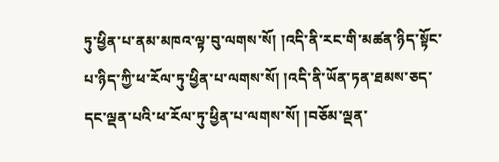ཏུ་ཕྱིན་པ་ནམ་མཁའ་ལྟ་བུ་ལགས་སོ། །འདི་ནི་རང་གི་མཚན་ཉིད་སྟོང་པ་ཉིད་ཀྱི་ཕ་རོལ་ཏུ་ཕྱིན་པ་ལགས་སོ། །འདི་ནི་ཡོན་ཏན་ཐམས་ཅད་དང་ལྡན་པའི་ཕ་རོལ་ཏུ་ཕྱིན་པ་ལགས་སོ། །བཅོམ་ལྡན་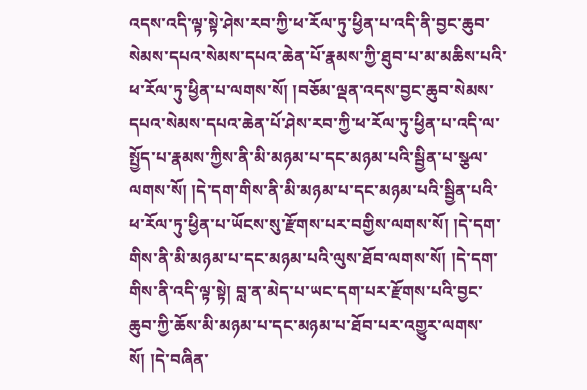འདས་འདི་ལྟ་སྟེ་ཤེས་རབ་ཀྱི་ཕ་རོལ་ཏུ་ཕྱིན་པ་འདི་ནི་བྱང་ཆུབ་སེམས་དཔའ་སེམས་དཔའ་ཆེན་པོ་རྣམས་ཀྱི་ཐུབ་པ་མ་མཆིས་པའི་ཕ་རོལ་ཏུ་ཕྱིན་པ་ལགས་སོ། །བཅོམ་ལྡན་འདས་བྱང་ཆུབ་སེམས་དཔའ་སེམས་དཔའ་ཆེན་པོ་ཤེས་རབ་ཀྱི་ཕ་རོལ་ཏུ་ཕྱིན་པ་འདི་ལ་སྤྱོད་པ་རྣམས་ཀྱིས་ནི་མི་མཉམ་པ་དང་མཉམ་པའི་སྦྱིན་པ་སྩལ་ལགས་སོ། །དེ་དག་གིས་ནི་མི་མཉམ་པ་དང་མཉམ་པའི་སྦྱིན་པའི་ཕ་རོལ་ཏུ་ཕྱིན་པ་ཡོངས་སུ་རྫོགས་པར་བགྱིས་ལགས་སོ། །དེ་དག་གིས་ནི་མི་མཉམ་པ་དང་མཉམ་པའི་ལུས་ཐོབ་ལགས་སོ། །དེ་དག་གིས་ནི་འདི་ལྟ་སྟེ། བླ་ན་མེད་པ་ཡང་དག་པར་རྫོགས་པའི་བྱང་ཆུབ་ཀྱི་ཆོས་མི་མཉམ་པ་དང་མཉམ་པ་ཐོབ་པར་འགྱུར་ལགས་སོ། །དེ་བཞིན་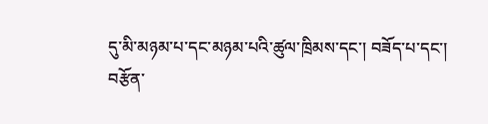དུ་མི་མཉམ་པ་དང་མཉམ་པའི་ཚུལ་ཁྲིམས་དང་། བཟོད་པ་དང་། བརྩོན་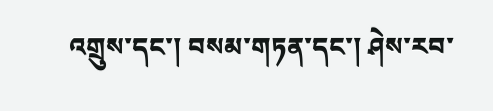འགྲུས་དང་། བསམ་གཏན་དང་། ཤེས་རབ་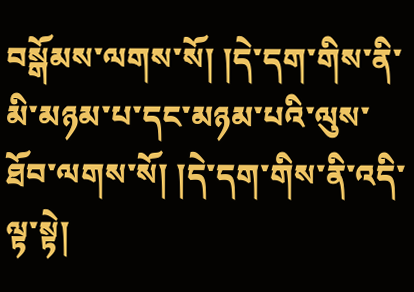བསྒོམས་ལགས་སོ། །དེ་དག་གིས་ནི་མི་མཉམ་པ་དང་མཉམ་པའི་ལུས་ཐོབ་ལགས་སོ། །དེ་དག་གིས་ནི་འདི་ལྟ་སྟེ།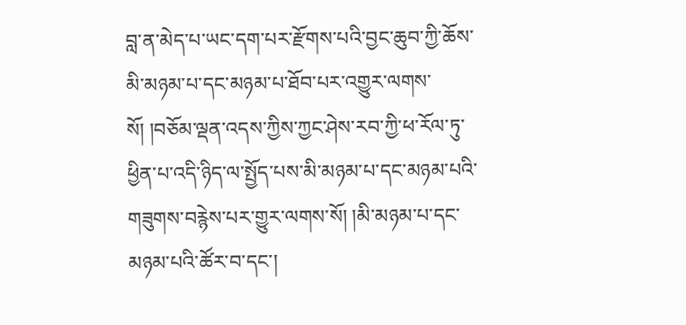བླ་ན་མེད་པ་ཡང་དག་པར་རྫོགས་པའི་བྱང་ཆུབ་ཀྱི་ཆོས་མི་མཉམ་པ་དང་མཉམ་པ་ཐོབ་པར་འགྱུར་ལགས་སོ། །བཅོམ་ལྡན་འདས་ཀྱིས་ཀྱང་ཤེས་རབ་ཀྱི་ཕ་རོལ་ཏུ་ཕྱིན་པ་འདི་ཉིད་ལ་སྤྱོད་པས་མི་མཉམ་པ་དང་མཉམ་པའི་གཟུགས་བརྙེས་པར་གྱུར་ལགས་སོ། །མི་མཉམ་པ་དང་མཉམ་པའི་ཚོར་བ་དང་།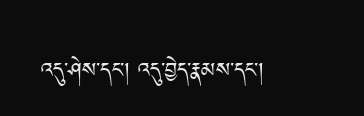འདུ་ཤེས་དང་། འདུ་བྱེད་རྣམས་དང་།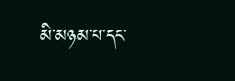མི་མཉམ་པ་དང་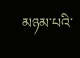མཉམ་པའི་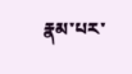རྣམ་པར་